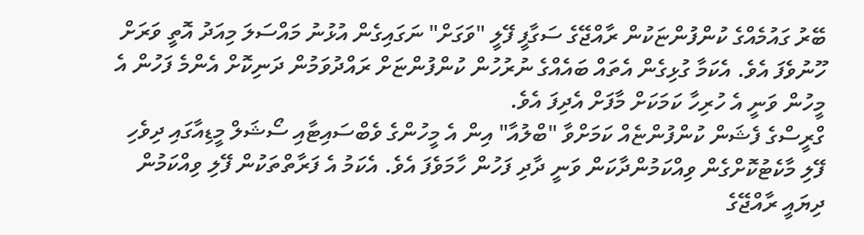ބޭރު ގައުމެއްގެ ކުންފުންޏަކުން ރާއްޖޭގެ ސަގާފީ ފޭލީ "ވަގަށް" ނަގައިގެން އުޅުނު މައްސަލަ މިއަދު އޮތީ ވަރަށް ހޫނުވެފަ އެވެ. އެކަމާ ގުޅިގެން އެތައް ބައެއްގެ ނުރުހުން ކުންފުންޏަށް ރައްދުވަމުން ދަނިކޮށް އެންމެ ފަހުން އެ މީހުން ވަނީ އެ ހުރިހާ ކަމަކަށް މާފަށް އެދިފަ އެވެ.
ގްރީސްގެ ފެޝަން ކުންފުންޏެއް ކަމަށްވާ "ބްލުއާ" އިން އެ މީހުންގެ ވެބްސައިޓާއި ސޯޝަލް މީޑިއާގައި ދިވެހި ފޭލި މާކެޓުކޮށްގެން ވިއްކަމުންދާކަން ވަނީ ދާދި ފަހުން ހާމަވެފަ އެވެ. އެކަމު އެ ފަރާތްތަކުން ފޭލި ވިއްކަމުން ދިޔައީ ރާއްޖޭގެ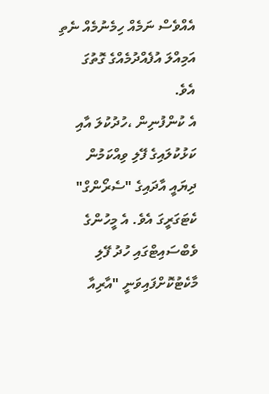އެއްވެސް ނަމެއް ހިމެނުމެއް ނެތި އަމިއްލަ އުފެއްދުމެއްގެ ގޮތުގަ އެވެ.
އެ ކުންފުނިން ،ހުދުކުލަ އާއި ކަޅުކުލައިގެ ފޭލި ވިއްކަމުން ދިޔައީ އާދައިގެ "ސެރޯންގް" ކެޓަގަރީގަ އެވެ. އެ މީހުންގެ ވެބްސައިޓްގައި ހުދު ފޭލި މާކެޓުކޮށްފައިވަނީ "އާރިއާ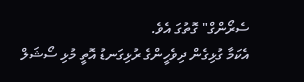ސެރޯންގް" ގޮތުގަ އެވެ.
އެކަމާ ގުޅިގެން ދިވެހީންގެ ރުޅިގަނޑު އޮތީ މުޅި ސޯޝަލް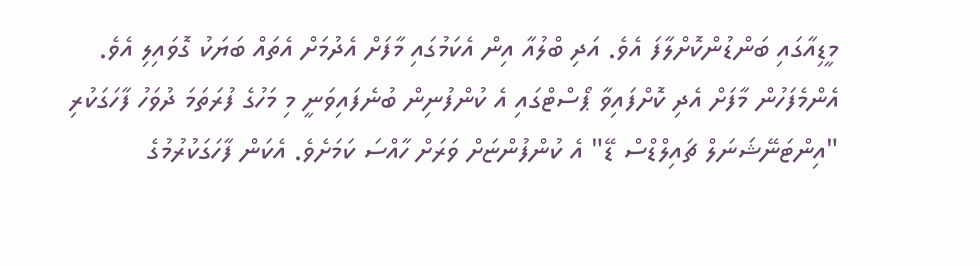މީޑިއާގައި ބަންޑުންކޮށްލާފަ އެވެ. އަދި ބްލުއާ އިން އެކަމުގައި މާފަށް އެދުމަށް އެތައް ބަޔަކު ގޮވައިލި އެވެ.
އެންމެފަހުން މާފަށް އެދި ކޮށްފައިވާ ޕޯސްޓްގައި އެ ކުންފުނިން ބުނެފައިވަނީ މި މަހުގެ ފުރަތަމަ ދުވަހު ފާހަގަކުރި "އިންޓަނޭޝަނަލް ޗައިލްޑްސް ޑޭ" އެ ކުންފުންޏަށް ވަރަށް ހާއްސަ ކަމަށެވެ. އެކަން ފާހަގަކުރުމުގެ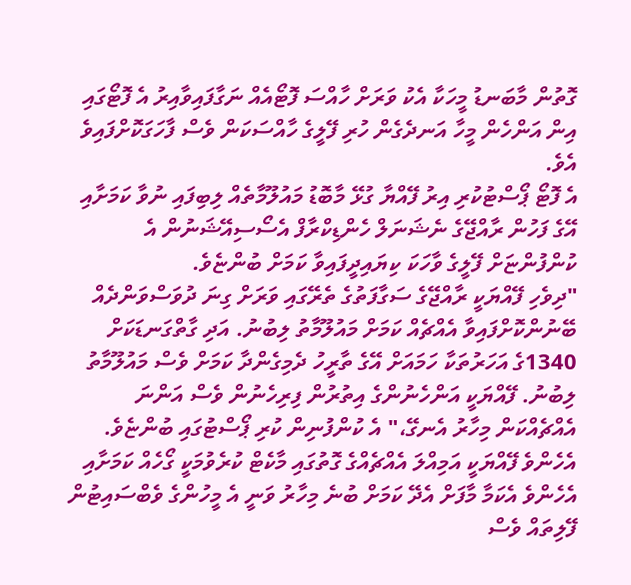ގޮތުން މާބަނޑު މީހަކާ އެކު ވަރަށް ހާއްސަ ފޮޓޯއެއް ނަގާފައިވާއިރު އެ ފޮޓޯގައި އިން އަންހެން މީހާ އަނދެގެން ހުރި ފޭލީގެ ހާއްސަކަން ވެސް ފާހަގަކޮށްފައިވެ އެވެ.
އެ ފޮޓޯ ޕޯސްޓުކުރި އިރު ފޭއްޔާ ގުޅޭ މާބޮޑު މައުލޫމާތެއް ލިބިފައި ނުވާ ކަމަށާއި އޭގެ ފަހުން ރާއްޖޭގެ ނެޝަނަލް ހެންޑިކްރާފް އެސޯސިއޭޝަނުން އެ ކުންފުންޏަށް ފޭލީގެ ވާހަކަ ކިޔައިދީފައިވާ ކަމަށް ބުންޏެވެ.
"ދިވެހި ފޭއްޔަކީ ރާއްޖޭގެ ސަގާފަތުގެ ތެރޭގައި ވަރަށް ގިނަ ދުވަސްވަންދެއް ބޭނުންކޮށްފައިވާ އެއްޗެއް ކަމަށް މައުލޫމާތު ލިބުނު. އަދި ގާތްގަނޑަކަށް 1340ގެ އަހަރުތަކާ ހަމައަށް އޭގެ ތާރީހު ދެމިގެންދާ ކަމަށް ވެސް މައުލޫމާތު ލިބުނު. ފޭއްޔަކީ އަންހެނުންގެ އިތުރުން ފިރިހެނުން ވެސް އަންނަ އެއްޗެއްކަން މިހާރު އެނގޭ،" އެ ކުންފުނިން ކުރި ޕޯސްޓުގައި ބުންޏެވެ.
އެހެންވެ ފޭއްޔަކީ އަމިއްލަ އެއްޗެއްގެ ގޮތުގައި މާކެޓް ކުރެވުމަކީ ގޯހެއް ކަމަށާއި އެހެންވެ އެކަމާ މާފަށް އެދޭ ކަމަށް ބުނެ މިހާރު ވަނީ އެ މީހުންގެ ވެބްސައިޓުން ފޭލިތައް ވެސް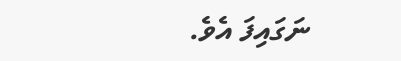ނަގައިފަ އެވެ.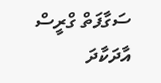ސަގާފަތް ގްރީސް އާދަކާދަ